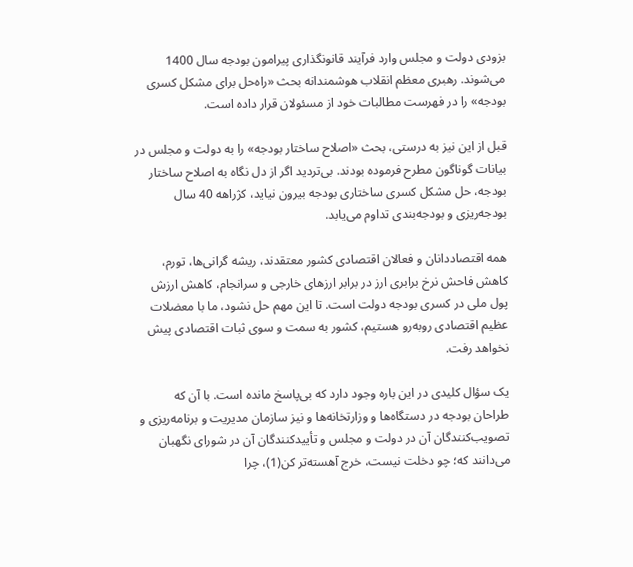بزودی دولت و مجلس وارد فرآیند قانونگذاری پیرامون بودجه سال 1400 می‌شوند. رهبری معظم انقلاب هوشمندانه بحث «راه‌حل برای مشکل کسری بودجه» را در فهرست مطالبات خود از مسئولان قرار داده است.

قبل از این نیز به درستی، بحث «اصلاح ساختار بودجه» را به دولت و مجلس در بیانات گوناگون مطرح فرموده بودند. بی‌تردید اگر از دل نگاه به اصلاح ساختار بودجه، حل مشکل کسری ساختاری بودجه بیرون نیاید، کژراهه 40 سال بودجه‌ریزی و بودجه‌بندی تداوم می‌‌یابد.

همه اقتصاددانان و فعالان اقتصادی کشور معتقدند، ریشه گرانی‌ها، تورم، کاهش فاحش نرخ برابری ارز در برابر ارزهای خارجی و سرانجام، کاهش ارزش پول ملی در کسری بودجه دولت است. تا این مهم حل نشود، ما با معضلات عظیم اقتصادی روبه‌رو هستیم، کشور به سمت و سوی ثبات اقتصادی پیش نخواهد رفت.

یک سؤال کلیدی در این باره وجود دارد که بی‌پاسخ مانده است. با آن که طراحان بودجه در دستگاه‌ها و وزارتخانه‌ها و نیز سازمان مدیریت و برنامه‌ریزی و تصویب‌کنندگان آن در دولت و مجلس و تأییدکنندگان آن در شورای نگهبان می‌دانند که؛ چو دخلت نیست، خرج آهسته‌تر کن(1)، چرا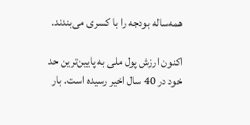همه‌ساله بودجه را با کسری می‌بندند.

اکنون ارزش پول ملی به پایین‌ترین حد خود در 40 سال اخیر رسیده است. بار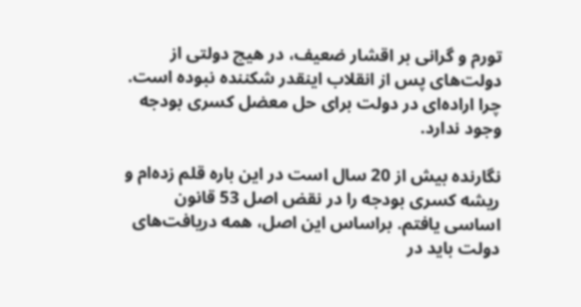تورم و گرانی بر اقشار ضعیف، در هیچ دولتی از دولت‌های پس از انقلاب اینقدر شکننده نبوده است. چرا اراده‌ای در دولت برای حل معضل کسری بودجه وجود ندارد.

نگارنده بیش از 20 سال است در این باره قلم زده‌ام و ریشه کسری بودجه‌ را در نقض اصل 53 قانون اساسی یافتم. براساس این اصل، همه دریافت‌های دولت باید در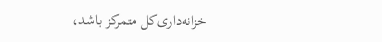خزانه‌داری‌کل متمرکز باشد،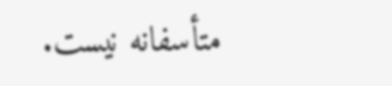متأسفانه نیست.